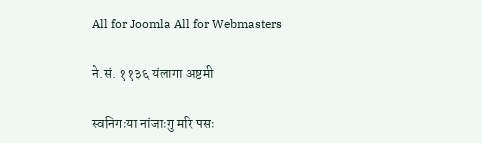All for Joomla All for Webmasters

ने.सं. ११३६ यंलागा अष्टमी

स्वनिगःया नांजाःगु मरि पसः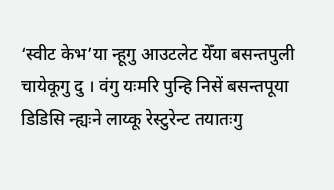‘स्वीट केभ’या न्हूगु आउटलेट येँया बसन्तपुली चायेकूगु दु । वंगु यःमरि पुन्हि निसें बसन्तपूया डिडिसि न्ह्यःने लाय्कू रेस्टुरेन्ट तयातःगु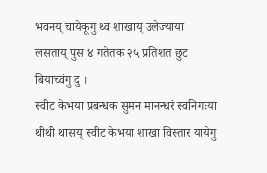भवनय् चायेकूगु थ्व शाखाय् उलेज्याया लसताय् पुस ४ गतेतक २५ प्रतिशत छुट बियाच्वंगु दु ।
स्वीट केभया प्रबन्धक सुमन मानन्धरं स्वनिगःया थीथी थासय् स्वीट केभया शाखा विस्तार यायेगु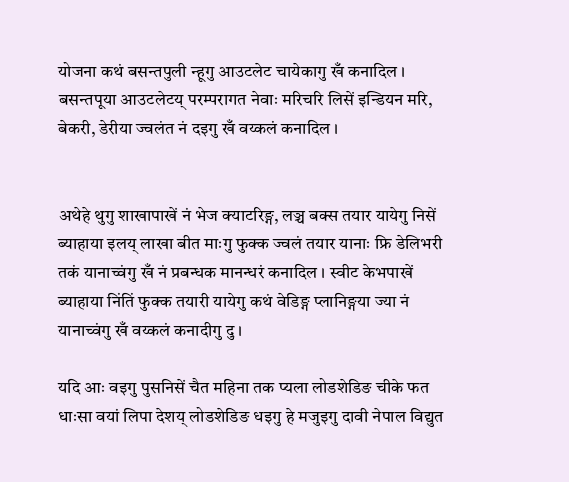योजना कथं बसन्तपुली न्हूगु आउटलेट चायेकागु खँ कनादिल । बसन्तपूया आउटलेटय् परम्परागत नेवाः मरिचरि लिसें इन्डियन मरि, बेकरी, डेरीया ज्वलंत नं दइगु खँ वय्कलं कनादिल ।


अथेहे थुगु शाखापाखें नं भेज क्याटरिङ्ग, लञ्च बक्स तयार यायेगु निसें ब्याहाया इलय् लाखा बीत माःगु फुक्क ज्वलं तयार यानाः फ्रि डेलिभरी तकं यानाच्वंगु खँ नं प्रबन्धक मानन्धरं कनादिल । स्वीट केभपाखें ब्याहाया निंतिं फुक्क तयारी यायेगु कथं वेडिङ्ग प्लानिङ्गया ज्या नं यानाच्वंगु खँ वय्कलं कनादीगु दु ।

यदि आः वइगु पुसनिसें चैत महिना तक प्यला लोडशेडिङ चीके फत धाःसा वयां लिपा देशय् लोडशेडिङ धइगु हे मजुइगु दावी नेपाल विद्युत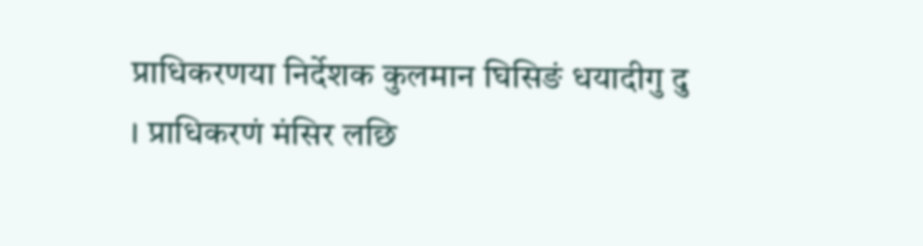प्राधिकरणया निर्देशक कुलमान घिसिङं धयादीगु दु । प्राधिकरणं मंसिर लछि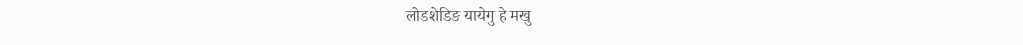लोडशेडिङ यायेगु हे मखु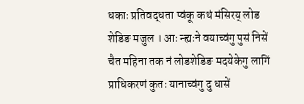धकाः प्रतिवद्धता प्वंकू कथं मंसिरय् लोड शेडिङ मजुल । आः न्ह्यःने वयाच्वंगु पुसं निसें चैत महिना तक नं लोडशेडिङ मदयेकेगु लागिं प्राधिकरणं कुतः यानाच्वंगु दु धासें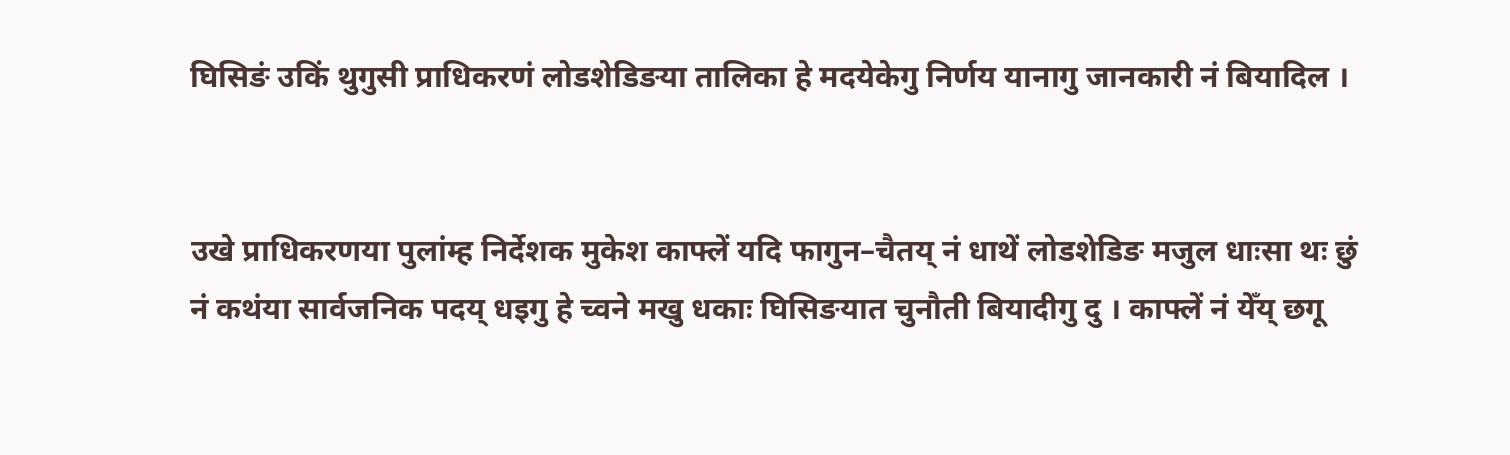घिसिङं उकिं थुगुसी प्राधिकरणं लोडशेडिङया तालिका हे मदयेकेगु निर्णय यानागु जानकारी नं बियादिल ।


उखे प्राधिकरणया पुलांम्ह निर्देशक मुकेश काफ्लें यदि फागुन–चैतय् नं धाथें लोडशेडिङ मजुल धाःसा थः छुं नं कथंया सार्वजनिक पदय् धइगु हे च्वने मखु धकाः घिसिङयात चुनौती बियादीगु दु । काफ्लें नं येँय् छगू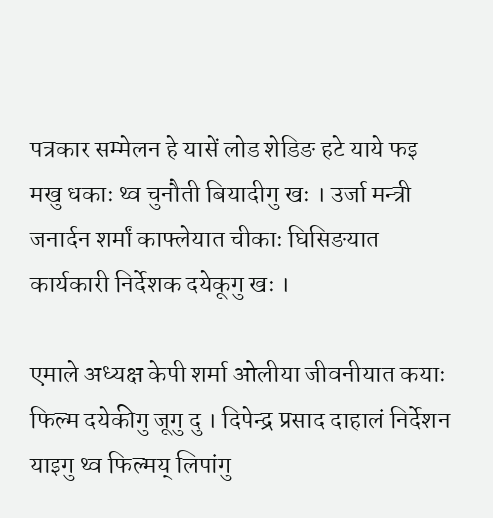पत्रकार सम्मेलन हे यासें लोड शेडिङ हटे याये फइ मखु धकाः थ्व चुनौती बियादीगु खः । उर्जा मन्त्री जनार्दन शर्मां काफ्लेयात चीकाः घिसिङयात कार्यकारी निर्देशक दयेकूगु खः ।

एमाले अध्यक्ष केपी शर्मा ओलीया जीवनीयात कयाः फिल्म दयेकीगु जूगु दु । दिपेन्द्र प्रसाद दाहालं निर्देशन याइगु थ्व फिल्मय् लिपांगु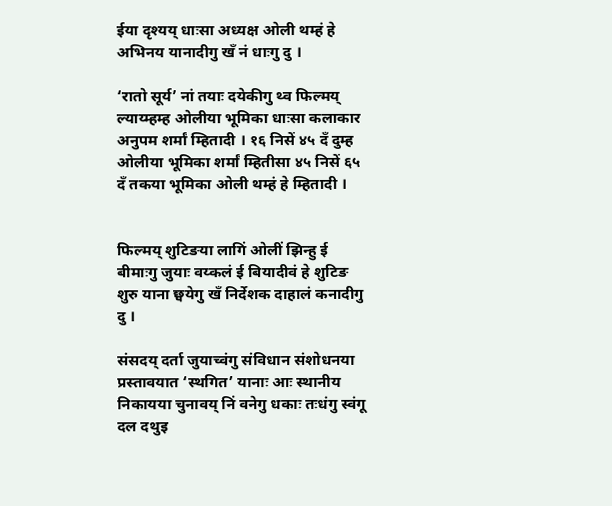ईया दृश्यय् धाःसा अध्यक्ष ओली थम्हं हे अभिनय यानादीगु खँ नं धाःगु दु ।

‘रातो सूर्य’ नां तयाः दयेकीगु थ्व फिल्मय् ल्याय्म्हम्ह ओलीया भूमिका धाःसा कलाकार अनुपम शर्मां म्हितादी । १६ निसें ४५ दँ दुम्ह ओलीया भूमिका शर्मां म्हितीसा ४५ निसें ६५ दँ तकया भूमिका ओली थम्हं हे म्हितादी ।


फिल्मय् शुटिङया लागिं ओलीं झिन्हु ई बीमाःगु जुयाः वय्कलं ई बियादीवं हे शुटिङ शुरु याना छ्वयेगु खँ निर्देशक दाहालं कनादीगु दु ।

संसदय् दर्ता जुयाच्वंगु संविधान संशोधनया प्रस्तावयात ‘स्थगित’ यानाः आः स्थानीय निकायया चुनावय् निं वनेगु धकाः तःधंगु स्वंगू दल दथुइ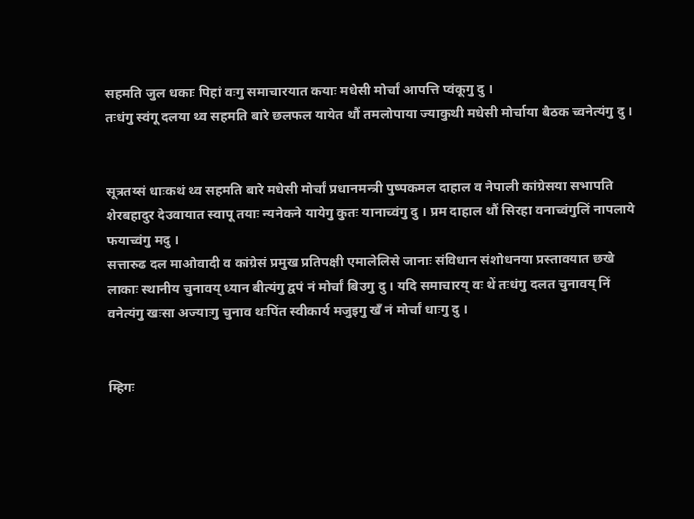सहमति जुल धकाः पिहां वःगु समाचारयात कयाः मधेसी मोर्चां आपत्ति प्वंकूगु दु ।
तःधंगु स्वंगू दलया थ्व सहमति बारे छलफल यायेत थौं तमलोपाया ज्याकुथी मधेसी मोर्चाया बैठक च्वनेत्यंगु दु ।


सूत्रतय्सं धाःकथं थ्व सहमति बारे मधेसी मोर्चां प्रधानमन्त्री पुष्पकमल दाहाल व नेपाली कांग्रेसया सभापति शेरबहादुर देउवायात स्वापू तयाः न्यनेकने यायेगु कुतः यानाच्वंगु दु । प्रम दाहाल थौं सिरहा वनाच्वंगुलिं नापलाये फयाच्वंगु मदु ।
सत्तारुढ दल माओवादी व कांग्रेसं प्रमुख प्रतिपक्षी एमालेलिसे जानाः संविधान संशोधनया प्रस्तावयात छखे लाकाः स्थानीय चुनावय् ध्यान बीत्यंगु द्वपं नं मोर्चां बिउगु दु । यदि समाचारय् वः थें तःधंगु दलत चुनावय् निं वनेत्यंगु खःसा अज्याःगु चुनाव थःपिंत स्वीकार्य मजुइगु खँ नं मोर्चां धाःगु दु ।


म्हिगः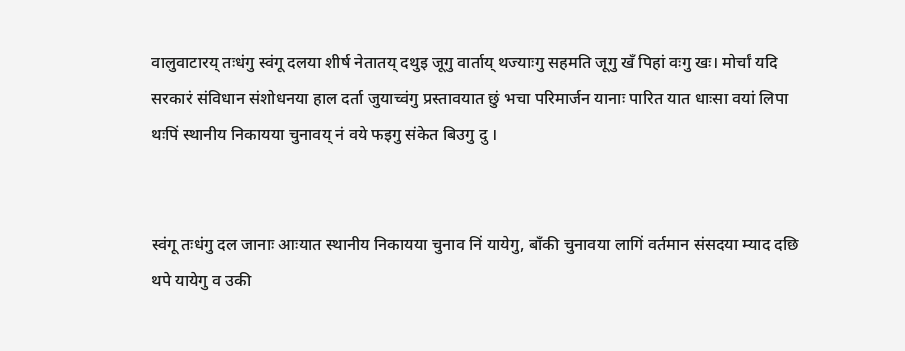वालुवाटारय् तःधंगु स्वंगू दलया शीर्ष नेतातय् दथुइ जूगु वार्ताय् थज्याःगु सहमति जूगु खँ पिहां वःगु खः। मोर्चां यदि सरकारं संविधान संशोधनया हाल दर्ता जुयाच्वंगु प्रस्तावयात छुं भचा परिमार्जन यानाः पारित यात धाःसा वयां लिपा थःपिं स्थानीय निकायया चुनावय् नं वये फइगु संकेत बिउगु दु ।


स्वंगू तःधंगु दल जानाः आःयात स्थानीय निकायया चुनाव निं यायेगु, बाँकी चुनावया लागिं वर्तमान संसदया म्याद दछि थपे यायेगु व उकी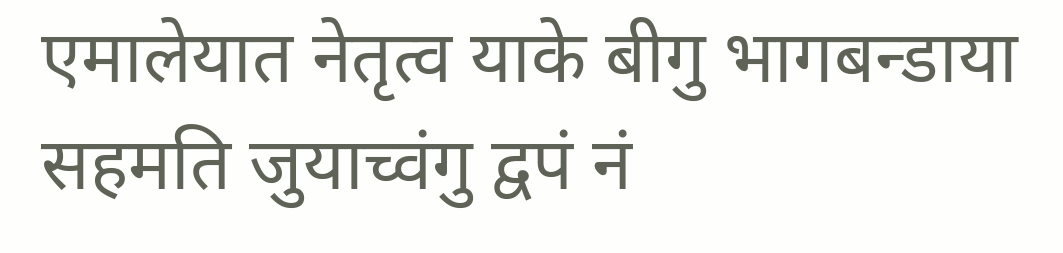एमालेयात नेतृत्व याके बीगु भागबन्डाया सहमति जुयाच्वंगु द्वपं नं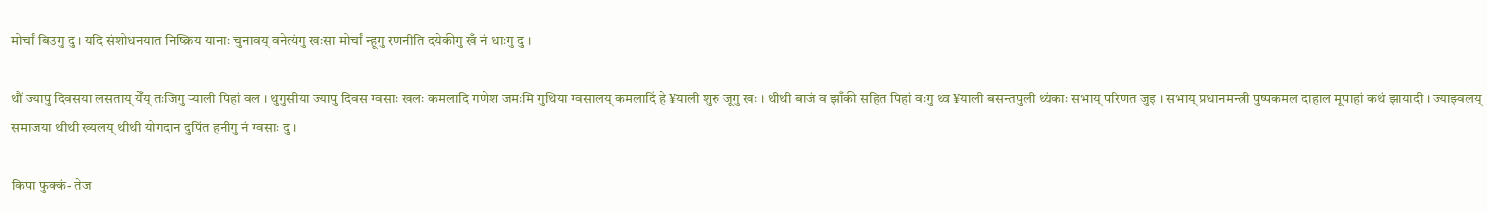मोर्चां बिउगु दु । यदि संशोधनयात निष्क्रिय यानाः चुनावय् वनेत्यंगु खःसा मोर्चां न्हूगु रणनीति दयेकीगु खँ नं धाःगु दु ।

थौं ज्यापु दिवसया लसताय् येँय् तःजिगु र्‍याली पिहां वल । थुगुसीया ज्यापु दिवस ग्वसाः खलः कमलादि गणेश जमःमि गुथिया ग्वसालय् कमलादिं हे ¥याली शुरु जूगु खः । थीथी बाजं व झाँकी सहित पिहां वःगु थ्व ¥याली बसन्तपुली थ्यंकाः सभाय् परिणत जुइ । सभाय् प्रधानमन्त्री पुष्पकमल दाहाल मूपाहां कथं झायादी । ज्याझ्वलय् समाजया थीथी ख्यलय् थीथी योगदान दुपिंत हनीगु नं ग्वसाः दु ।

किपा फुक्कं- तेज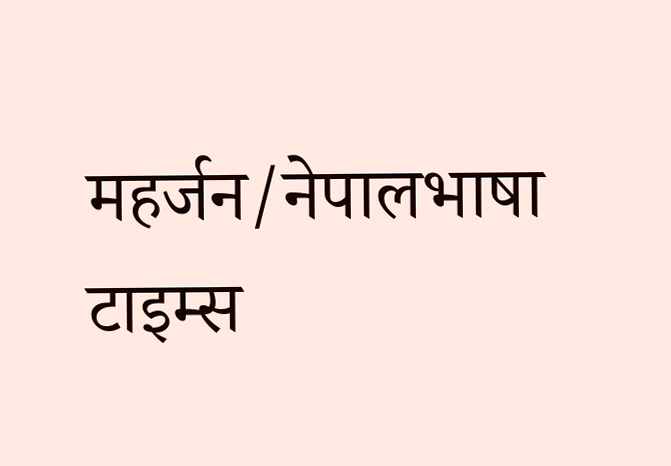महर्जन/नेपालभाषा टाइम्स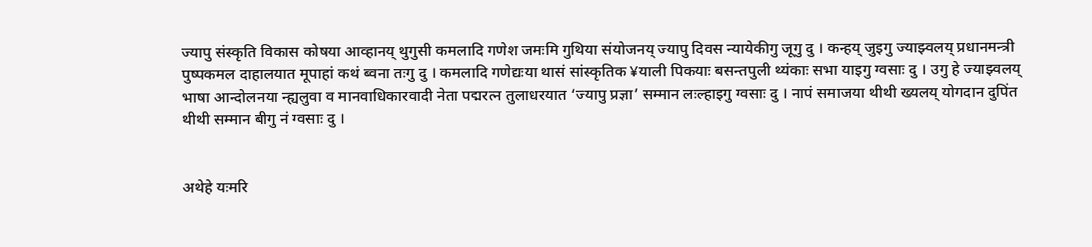ज्यापु संस्कृति विकास कोषया आव्हानय् थुगुसी कमलादि गणेश जमःमि गुथिया संयोजनय् ज्यापु दिवस न्यायेकीगु जूगु दु । कन्हय् जुइगु ज्याझ्वलय् प्रधानमन्त्री पुष्पकमल दाहालयात मूपाहां कथं ब्वना तःगु दु । कमलादि गणेद्यःया थासं सांस्कृतिक ¥याली पिकयाः बसन्तपुली थ्यंकाः सभा याइगु ग्वसाः दु । उगु हे ज्याझ्वलय् भाषा आन्दोलनया न्ह्यलुवा व मानवाधिकारवादी नेता पद्मरत्न तुलाधरयात ‘ज्यापु प्रज्ञा’ सम्मान लःल्हाइगु ग्वसाः दु । नापं समाजया थीथी ख्यलय् योगदान दुपिंत थीथी सम्मान बीगु नं ग्वसाः दु ।


अथेहे यःमरि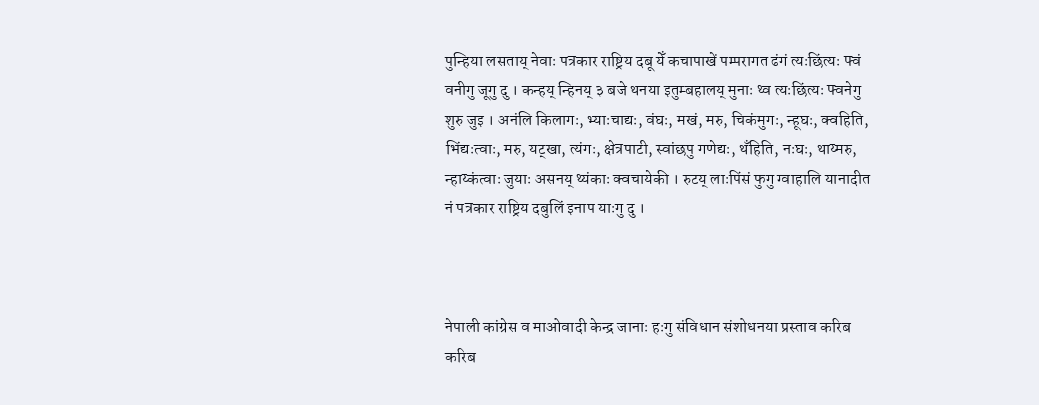पुन्हिया लसताय् नेवाः पत्रकार राष्ट्रिय दबू येँ कचापाखें पम्परागत ढंगं त्यःछिंत्यः फ्वं वनीगु जूगु दु । कन्हय् न्हिनय् ३ बजे थनया इतुम्बहालय् मुनाः थ्व त्यःछिंत्यः फ्वनेगु शुरु जुइ । अनंलि किलागः, भ्याःचाद्यः, वंघः, मखं, मरु, चिकंमुगः, न्हूघः, क्वहिति, भिंद्यःत्वाः, मरु, यट्खा, त्यंगः, क्षेत्रपाटी, स्वांछपु गणेद्यः, थँहिति, नःघः, थाय्मरु, न्हाय्कंत्वाः जुयाः असनय् थ्यंकाः क्वचायेकी । रुटय् लाःपिंसं फुगु ग्वाहालि यानादीत नं पत्रकार राष्ट्रिय दबुलिं इनाप याःगु दु ।



नेपाली कांग्रेस व माओवादी केन्द्र जानाः हःगु संविधान संशोधनया प्रस्ताव करिब करिब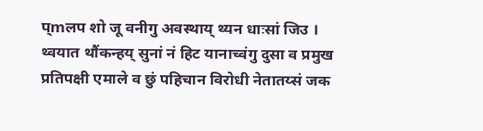प्mलप शो जू वनीगु अवस्थाय् थ्यन धाःसां जिउ । थ्वयात थौंकन्हय् सुनां नं हिट यानाच्वंगु दुसा व प्रमुख प्रतिपक्षी एमाले व छुं पहिचान विरोधी नेतातय्सं जक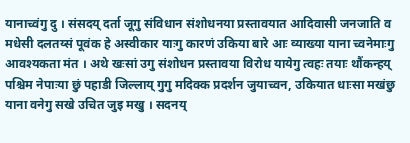यानाच्वंगु दु । संसदय् दर्ता जूगु संविधान संशोधनया प्रस्तावयात आदिवासी जनजाति व मधेसी दलतय्सं पूवंक हे अस्वीकार याःगु कारणं उकिया बारे आः व्याख्या याना च्वनेमाःगु आवश्यकता मंत । अथे खःसां उगु संशोधन प्रस्तावया विरोध यायेगु त्वहः तयाः थौंकन्हय् पश्चिम नेपाःया छुं पहाडी जिल्लाय् गुगु मदिक्क प्रदर्शन जुयाच्वन, उकियात धाःसा मखंछु याना वनेगु सखे उचित जुइ मखु । सदनय्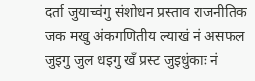दर्ता जुयाच्वंगु संशोधन प्रस्ताव राजनीतिक जक मखु अंकगणितीय ल्याखं नं असफल जुइगु जुल धइगु खँ प्रस्ट जुइधुंकाः नं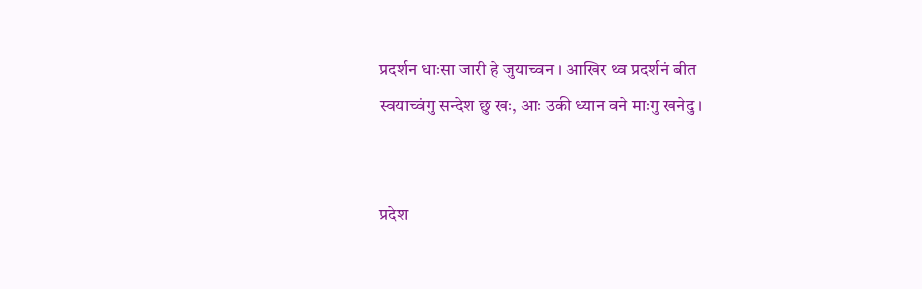प्रदर्शन धाःसा जारी हे जुयाच्वन । आखिर थ्व प्रदर्शनं बीत स्वयाच्वंगु सन्देश छु खः, आः उकी ध्यान वने माःगु खनेदु ।


प्रदेश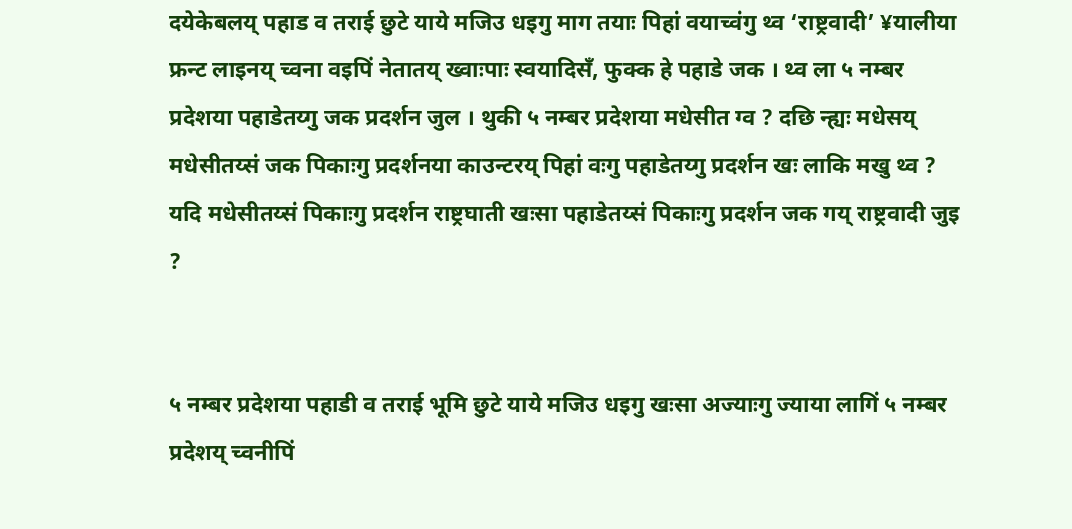दयेकेबलय् पहाड व तराई छुटे याये मजिउ धइगु माग तयाः पिहां वयाच्वंगु थ्व ‘राष्ट्रवादी’ ¥यालीया फ्रन्ट लाइनय् च्वना वइपिं नेतातय् ख्वाःपाः स्वयादिसँ, फुक्क हे पहाडे जक । थ्व ला ५ नम्बर प्रदेशया पहाडेतय्गु जक प्रदर्शन जुल । थुकी ५ नम्बर प्रदेशया मधेसीत ग्व ? दछि न्ह्यः मधेसय् मधेसीतय्सं जक पिकाःगु प्रदर्शनया काउन्टरय् पिहां वःगु पहाडेतय्गु प्रदर्शन खः लाकि मखु थ्व ? यदि मधेसीतय्सं पिकाःगु प्रदर्शन राष्ट्रघाती खःसा पहाडेतय्सं पिकाःगु प्रदर्शन जक गय् राष्ट्रवादी जुइ ?


५ नम्बर प्रदेशया पहाडी व तराई भूमि छुटे याये मजिउ धइगु खःसा अज्याःगु ज्याया लागिं ५ नम्बर प्रदेशय् च्वनीपिं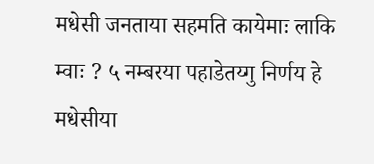मधेसी जनताया सहमति कायेमाः लाकि म्वाः ? ५ नम्बरया पहाडेतय्गु निर्णय हे मधेसीया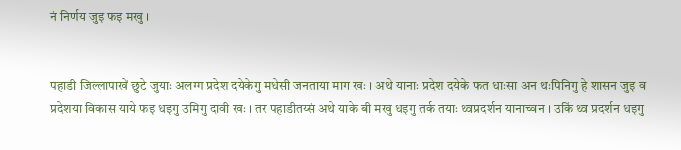नं निर्णय जुइ फइ मखु ।


पहाडी जिल्लापाखें छुटे जुयाः अलग्ग प्रदेश दयेकेगु मधेसी जनताया माग खः । अथे यानाः प्रदेश दयेके फत धाःसा अन थःपिनिगु हे शासन जुइ व प्रदेशया विकास याये फइ धइगु उमिगु दावी खः । तर पहाडीतय्सं अथे याके बी मखु धइगु तर्क तयाः थ्वप्रदर्शन यानाच्वन । उकिं थ्व प्रदर्शन धइगु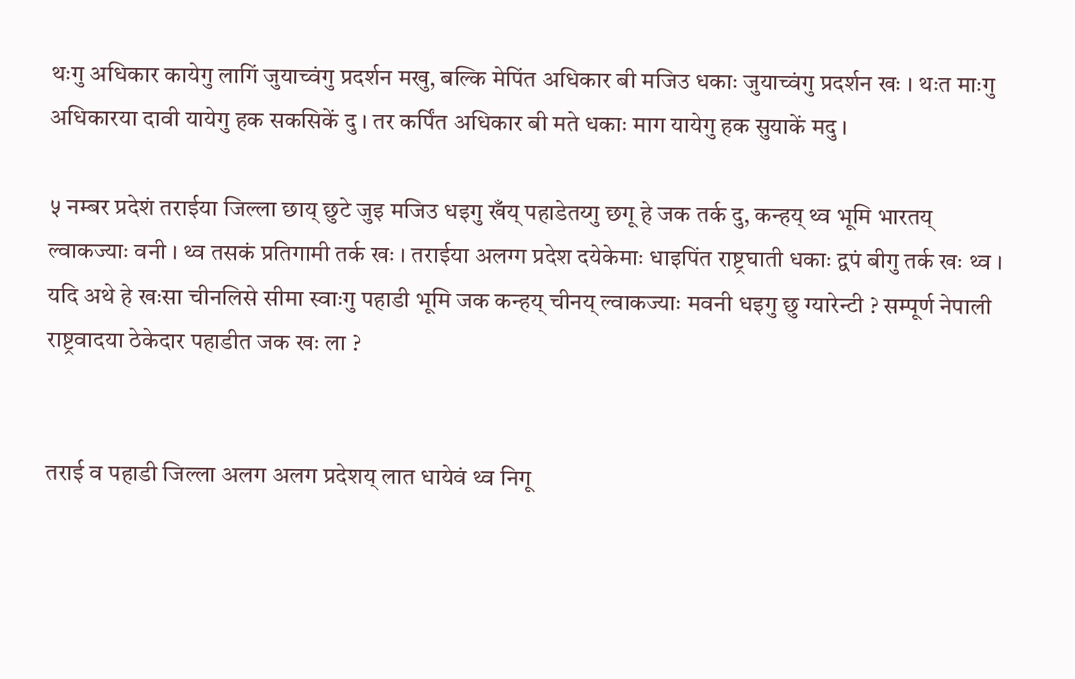थःगु अधिकार कायेगु लागिं जुयाच्वंगु प्रदर्शन मखु, बल्कि मेपिंत अधिकार बी मजिउ धकाः जुयाच्वंगु प्रदर्शन खः । थःत माःगु अधिकारया दावी यायेगु हक सकसिकें दु । तर कर्पिंत अधिकार बी मते धकाः माग यायेगु हक सुयाकें मदु ।

५ नम्बर प्रदेशं तराईया जिल्ला छाय् छुटे जुइ मजिउ धइगु खँय् पहाडेतय्गु छगू हे जक तर्क दु, कन्हय् थ्व भूमि भारतय् ल्वाकज्याः वनी । थ्व तसकं प्रतिगामी तर्क खः । तराईया अलग्ग प्रदेश दयेकेमाः धाइपिंत राष्ट्रघाती धकाः द्वपं बीगु तर्क खः थ्व । यदि अथे हे खःसा चीनलिसे सीमा स्वाःगु पहाडी भूमि जक कन्हय् चीनय् ल्वाकज्याः मवनी धइगु छु ग्यारेन्टी ? सम्पूर्ण नेपाली राष्ट्रवादया ठेकेदार पहाडीत जक खः ला ?


तराई व पहाडी जिल्ला अलग अलग प्रदेशय् लात धायेवं थ्व निगू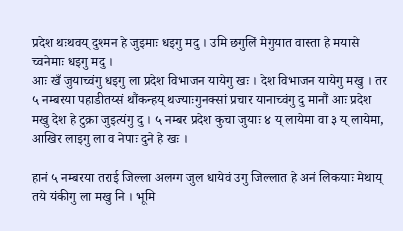प्रदेश थःथवय् दुश्मन हे जुइमाः धइगु मदु । उमि छगुलिं मेगुयात वास्ता हे मयासे च्वनेमाः धइगु मदु ।
आः खँ जुयाच्वंगु धइगु ला प्रदेश विभाजन यायेगु खः । देश विभाजन यायेगु मखु । तर ५ नम्बरया पहाडीतय्सं थौंकन्हय् थज्याःगुनक्सां प्रचार यानाच्वंगु दु मानौं आः प्रदेश मखु देश हे टुक्रा जुइत्यंगु दु । ५ नम्बर प्रदेश कुचा जुयाः ४ य् लायेमा वा ३ य् लायेमा, आखिर लाइगु ला व नेपाः दुने हे खः ।

हानं ५ नम्बरया तराई जिल्ला अलग्ग जुल धायेवं उगु जिल्लात हे अनं लिकयाः मेथाय् तये यंकीगु ला मखु नि । भूमि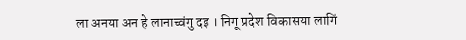ला अनया अन हे लानाच्वंगु दइ । निगू प्रदेश विकासया लागिं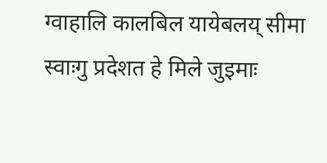ग्वाहालि कालबिल यायेबलय् सीमा स्वाःगु प्रदेशत हे मिले जुइमाः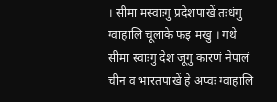। सीमा मस्वाःगु प्रदेशपाखें तःधंगु ग्वाहालि चूलाके फइ मखु । गथे सीमा स्वाःगु देश जूगु कारणं नेपालं चीन व भारतपाखें हे अप्वः ग्वाहालि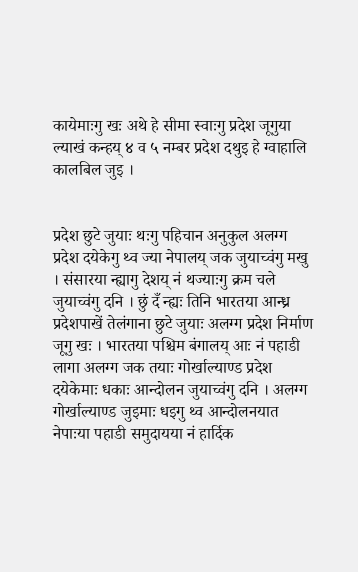कायेमाःगु खः अथे हे सीमा स्वाःगु प्रदेश जूगुया ल्याखं कन्हय् ४ व ५ नम्बर प्रदेश दथुइ हे ग्वाहालि कालबिल जुइ ।


प्रदेश छुटे जुयाः थःगु पहिचान अनुकुल अलग्ग प्रदेश दयेकेगु थ्व ज्या नेपालय् जक जुयाच्वंगु मखु । संसारया न्ह्यागु देशय् नं थज्याःगु क्रम चले जुयाच्वंगु दनि । छुं दँ न्ह्यः तिनि भारतया आन्ध्र प्रदेशपाखें तेलंगाना छुटे जुयाः अलग्ग प्रदेश निर्माण जूगु खः । भारतया पश्चिम बंगालय् आः नं पहाडी लागा अलग्ग जक तयाः गोर्खाल्याण्ड प्रदेश दयेकेमाः धकाः आन्दोलन जुयाच्वंगु दनि । अलग्ग गोर्खाल्याण्ड जुइमाः धइगु थ्व आन्दोलनयात नेपाःया पहाडी समुदायया नं हार्दिक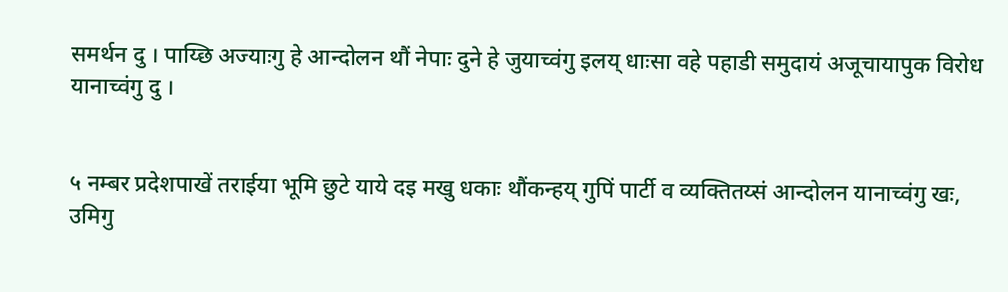समर्थन दु । पाय्छि अज्याःगु हे आन्दोलन थौं नेपाः दुने हे जुयाच्वंगु इलय् धाःसा वहे पहाडी समुदायं अजूचायापुक विरोध यानाच्वंगु दु ।


५ नम्बर प्रदेशपाखें तराईया भूमि छुटे याये दइ मखु धकाः थौंकन्हय् गुपिं पार्टी व व्यक्तितय्सं आन्दोलन यानाच्वंगु खः, उमिगु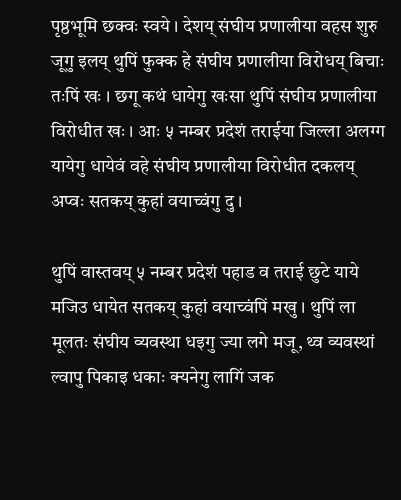पृष्ठभूमि छक्वः स्वये । देशय् संघीय प्रणालीया वहस शुरु जूगु इलय् थुपिं फुक्क हे संघीय प्रणालीया विरोधय् बिचाः तःपिं खः । छगू कथं धायेगु खःसा थुपिं संघीय प्रणालीया विरोधीत खः । आः ५ नम्बर प्रदेशं तराईया जिल्ला अलग्ग यायेगु धायेवं वहे संघीय प्रणालीया विरोधीत दकलय् अप्वः सतकय् कुहां वयाच्वंगु दु ।

थुपिं वास्तवय् ५ नम्बर प्रदेशं पहाड व तराई छुटे याये मजिउ धायेत सतकय् कुहां वयाच्वंपिं मखु । थुपिं ला मूलतः संघीय व्यवस्था धइगु ज्या लगे मजू, थ्व व्यवस्थां ल्वापु पिकाइ धकाः क्यनेगु लागिं जक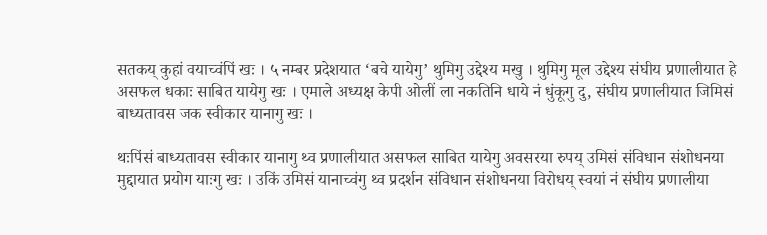सतकय् कुहां वयाच्वंपिं खः । ५ नम्बर प्रदेशयात ‘बचे यायेगु’ थुमिगु उद्देश्य मखु । थुमिगु मूल उद्देश्य संघीय प्रणालीयात हे असफल धकाः साबित यायेगु खः । एमाले अध्यक्ष केपी ओलीं ला नकतिनि धाये नं धुंकूगु दु, संघीय प्रणालीयात जिमिसं बाध्यतावस जक स्वीकार यानागु खः ।

थःपिंसं बाध्यतावस स्वीकार यानागु थ्व प्रणालीयात असफल साबित यायेगु अवसरया रुपय् उमिसं संविधान संशोधनया मुद्दायात प्रयोग याःगु खः । उकिं उमिसं यानाच्वंगु थ्व प्रदर्शन संविधान संशोधनया विरोधय् स्वयां नं संघीय प्रणालीया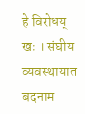हे विरोधय् खः । संघीय व्यवस्थायात बदनाम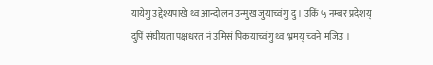यायेगु उद्देश्यपाखे थ्व आन्दोलन उन्मुख जुयाच्वंगु दु । उकिं ५ नम्बर प्रदेशय् दुपिं संघीयता पक्षधरत नं उमिसं पिकयाच्वंगु थ्व भ्रमय् च्वने मजिउ ।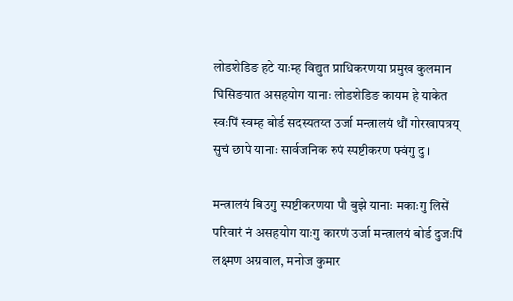लोडशेडिङ हटे याःम्ह विद्युत प्राधिकरणया प्रमुख कुलमान घिसिङयात असहयोग यानाः लोडशेडिङ कायम हे याकेत स्वःपिं स्वम्ह बोर्ड सदस्यतय्त उर्जा मन्त्रालयं थौं गोरखापत्रय् सुचं छापे यानाः सार्वजनिक रुपं स्पष्टीकरण फ्वंगु दु ।

मन्त्रालयं बिउगु स्पष्टीकरणया पौ बुझे यानाः मकाःगु लिसें परिवारं नं असहयोग याःगु कारणं उर्जा मन्त्रालयं बोर्ड दुजःपिं लक्ष्मण अग्रवाल, मनोज कुमार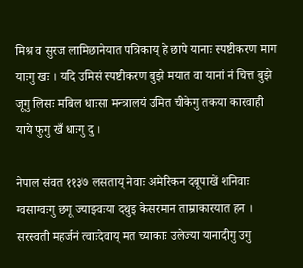मिश्र व सुरज लामिछानेयात पत्रिकाय् हे छापे यानाः स्पष्टीकरण माग याःगु खः । यदि उमिसं स्पष्टीकरण बुझे मयात वा यानां नं चित्त बुझे जूगु लिसः मबिल धाःसा मन्त्रालयं उमित चीकेगु तकया कारवाही याये फुगु खँ धाःगु दु ।

नेपाल संवत ११३७ लसताय् नेवाः अमेरिकन दबूपाखें शनिवाः ग्वसाग्वःगु छगू ज्याझ्वःया दथुइ केसरमान ताम्राकारयात हन । सरस्वती महर्जनं त्वाःदेवाय् मत च्याकाः उलेज्या यानादीगु उगु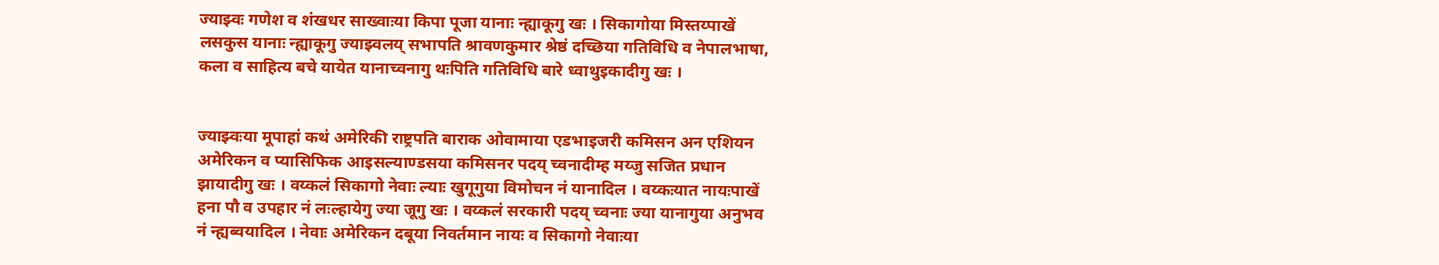ज्याझ्वः गणेश व शंखधर साख्वाःया किपा पूजा यानाः न्ह्याकूगु खः । सिकागोया मिस्तय्पाखें लसकुस यानाः न्ह्याकूगु ज्याझ्वलय् सभापति श्रावणकुमार श्रेष्ठं दच्छिया गतिविधि व नेपालभाषा, कला व साहित्य बचे यायेत यानाच्वनागु थःपिति गतिविधि बारे ध्वाथुइकादीगु खः ।


ज्याझ्वःया मूपाहां कथं अमेरिकी राष्ट्रपति बाराक ओवामाया एडभाइजरी कमिसन अन एशियन अमेरिकन व प्यासिफिक आइसल्याण्डसया कमिसनर पदय् च्वनादीम्ह मय्जु सजित प्रधान झायादीगु खः । वय्कलं सिकागो नेवाः ल्याः खुगूगुया विमोचन नं यानादिल । वय्कःयात नायःपाखें हना पौ व उपहार नं लःल्हायेगु ज्या जूगु खः । वय्कलं सरकारी पदय् च्वनाः ज्या यानागुया अनुभव नं न्ह्यब्वयादिल । नेवाः अमेरिकन दबूया निवर्तमान नायः व सिकागो नेवाःया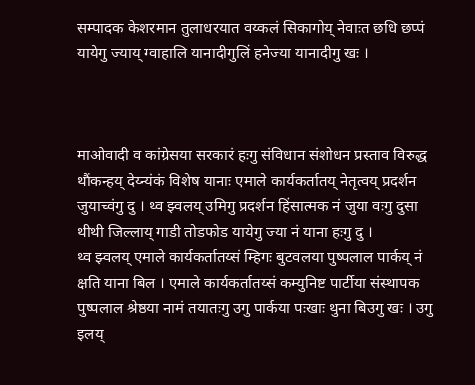सम्पादक केशरमान तुलाधरयात वय्कलं सिकागोय् नेवाःत छधि छप्पं यायेगु ज्याय् ग्वाहालि यानादीगुलिं हनेज्या यानादीगु खः ।



माओवादी व कांग्रेसया सरकारं हःगु संविधान संशोधन प्रस्ताव विरुद्ध थौंकन्हय् देय्न्यंकं विशेष यानाः एमाले कार्यकर्तातय् नेतृत्वय् प्रदर्शन जुयाच्वंगु दु । थ्व झ्वलय् उमिगु प्रदर्शन हिंसात्मक नं जुया वःगु दुसा थीथी जिल्लाय् गाडी तोडफोड यायेगु ज्या नं याना हःगु दु ।
थ्व झ्वलय् एमाले कार्यकर्तातय्सं म्हिगः बुटवलया पुष्पलाल पार्कय् नं क्षति याना बिल । एमाले कार्यकर्तातय्सं कम्युनिष्ट पार्टीया संस्थापक पुष्पलाल श्रेष्ठया नामं तयातःगु उगु पार्कया पःखाः थुना बिउगु खः । उगु इलय्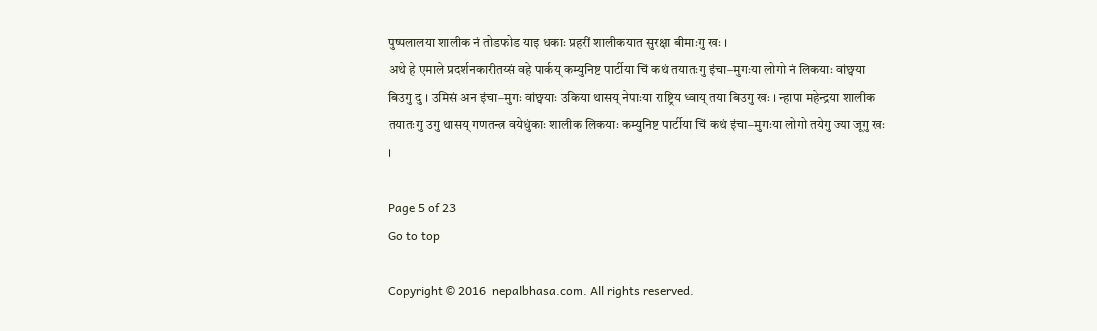पुष्पलालया शालीक नं तोडफोड याइ धकाः प्रहरीं शालीकयात सुरक्षा बीमाःगु खः ।
अथे हे एमाले प्रदर्शनकारीतय्सं वहे पार्कय् कम्युनिष्ट पार्टीया चिं कथं तयातःगु इंचा–मुगःया लोगो नं लिकयाः वांछ्वया बिउगु दु । उमिसं अन इंचा–मुगः वांछ्वयाः उकिया थासय् नेपाःया राष्ट्रिय ध्वाय् तया बिउगु खः । न्हापा महेन्द्रया शालीक तयातःगु उगु थासय् गणतन्त्र वयेधुंकाः शालीक लिकयाः कम्युनिष्ट पार्टीया चिं कथं इंचा–मुगःया लोगो तयेगु ज्या जूगु खः ।

Page 5 of 23
Go to top

Copyright © 2016  nepalbhasa.com. All rights reserved.